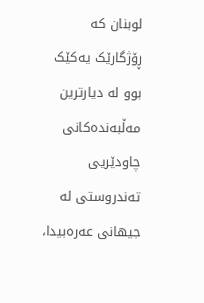لوبنان کە ڕۆژگارێک یەکێک بوو لە دیارترین مەڵبەندەکانی چاودێریی تەندروستی لە جیهانی عەرەبیدا،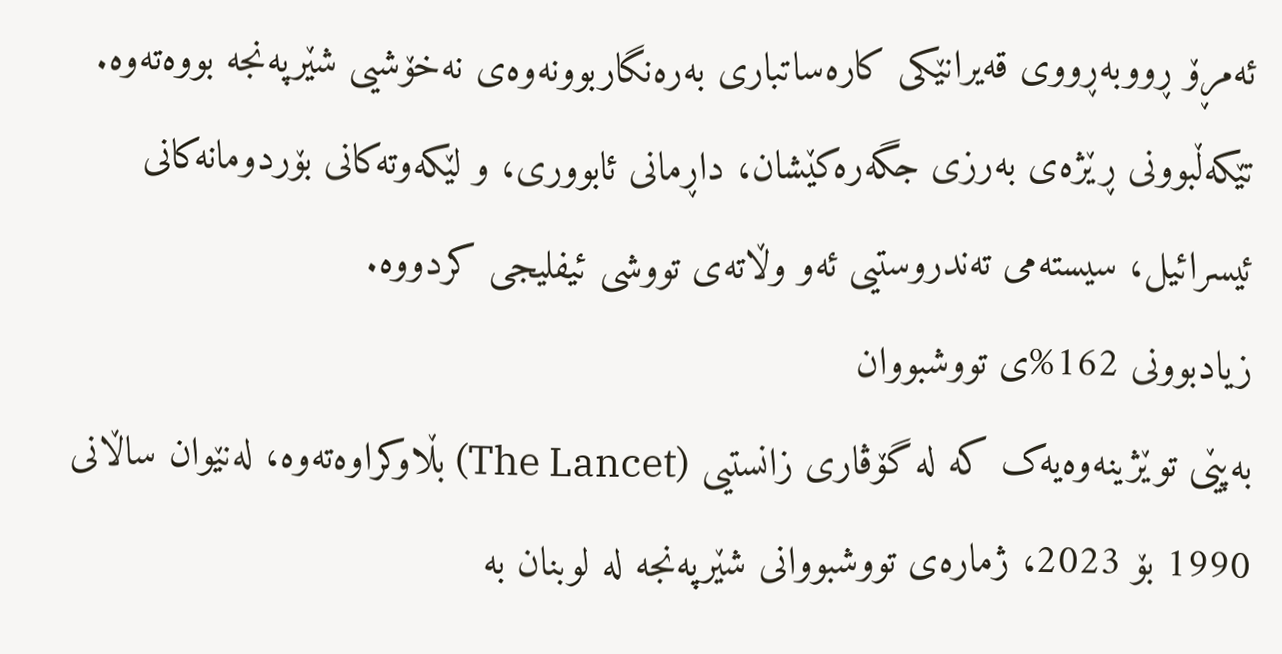ئەمڕۆ ڕووبەڕووی قەیرانێکی کارەساتباری بەرەنگاربوونەوەی نەخۆشیی شێرپەنجە بووەتەوە. تێکەڵبوونی ڕێژەی بەرزی جگەرەکێشان، داڕمانی ئابووری، و لێکەوتەکانی بۆردومانەکانی ئیسرائیل، سیستەمی تەندروستیی ئەو وڵاتەی تووشی ئیفلیجی کردووە.
زیادبوونی 162%ی تووشبووان
بەپێی توێژینەوەیەک کە لە گۆڤاری زانستیی (The Lancet) بڵاوکراوەتەوە، لەنێوان ساڵانی 1990 بۆ 2023، ژمارەی تووشبووانی شێرپەنجە لە لوبنان بە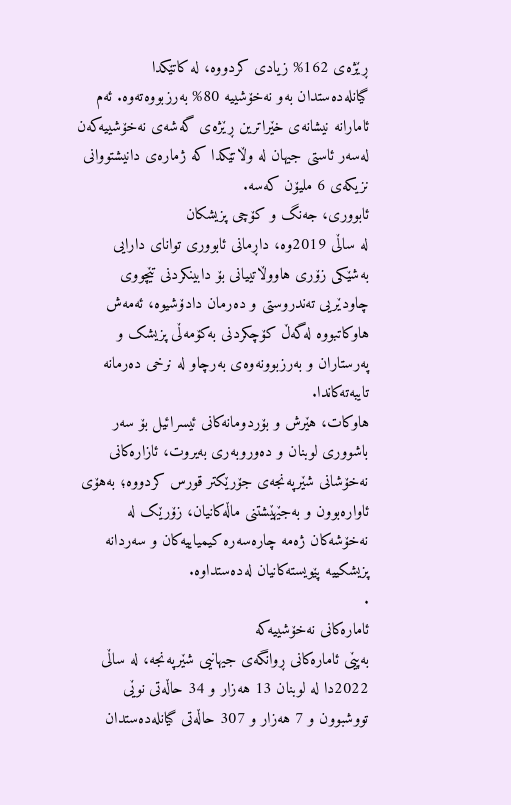ڕێژەی 162% زیادی کردووە، لە کاتێکدا گیانلەدەستدان بەو نەخۆشییە 80% بەرزبووەتەوە. ئەم ئامارانە نیشانەی خێراترین ڕێژەی گەشەی نەخۆشییەکەن لەسەر ئاستی جیهان لە وڵاتێکدا کە ژمارەی دانیشتووانی نزیکەی 6 ملیۆن کەسە.
ئابووری، جەنگ و کۆچی پزیشکان
لە ساڵی 2019وە، داڕمانی ئابووری توانای دارایی بەشێکی زۆری هاووڵاتییانی بۆ دابینکردنی تێچووی چاودێریی تەندروستی و دەرمان دادۆشیوە، ئەمەش هاوکاتبووە لەگەڵ کۆچکردنی بەکۆمەڵی پزیشک و پەرستاران و بەرزبوونەوەی بەرچاو لە نرخی دەرمانە تایبەتەکاندا.
هاوکات، هێرش و بۆردومانەکانی ئیسرائیل بۆ سەر باشووری لوبنان و دەوروبەری بەیروت، ئازارەکانی نەخۆشانی شێرپەنجەی جۆرێکتر قورس کردووە؛ بەهۆی ئاوارەبوون و بەجێهێشتنی ماڵەکانیان، زۆرێک لە نەخۆشەکان ژەمە چارەسەرە کیمیاییەکان و سەردانە پزیشکییە پێویستەکانیان لەدەستداوە.
.
ئامارەکانی نەخۆشییەکە
بەپێی ئامارەکانی ڕوانگەی جیهانیی شێرپەنجە، لە ساڵی 2022دا لە لوبنان 13 هەزار و 34 حاڵەتی نوێی تووشبوون و 7 هەزار و 307 حاڵەتی گیانلەدەستدان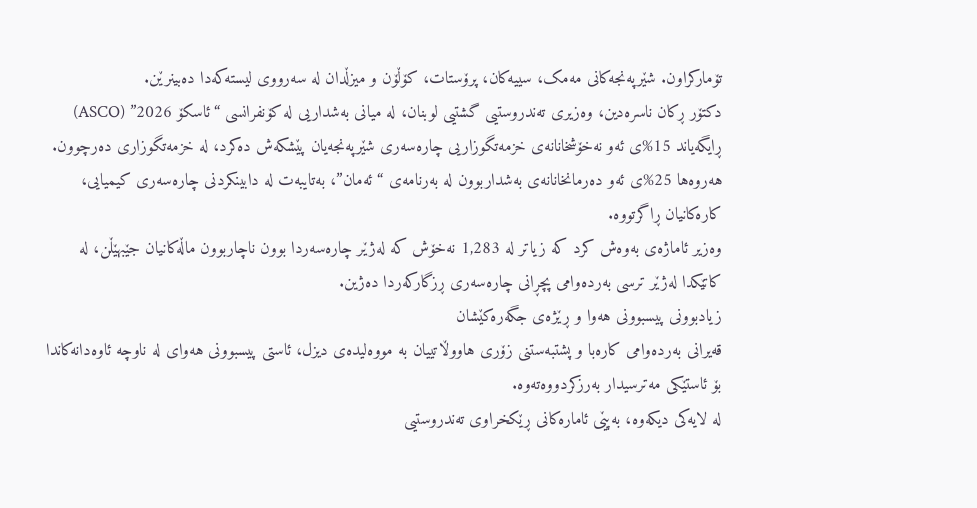تۆمارکراون. شێرپەنجەکانی مەمک، سییەکان، پرۆستات، کۆڵۆن و میزڵدان لە سەرووی لیستەکەدا دەبینرێن.
دکتۆر ڕکان ناسرەدین، وەزیری تەندروستیی گشتیی لوبنان، لە میانی بەشداریی لە کۆنفرانسی “ئاسکۆ 2026” (ASCO) ڕایگەیاند 15%ی ئەو نەخۆشخانانەی خزمەتگوزاریی چارەسەری شێرپەنجەیان پێشکەش دەکرد، لە خزمەتگوزاری دەرچوون. هەروەها 25%ی ئەو دەرمانخانانەی بەشداربوون لە بەرنامەی “ئەمان”، بەتایبەت لە دابینکردنی چارەسەری کیمیایی، کارەکانیان ڕاگرتووە.
وەزیر ئاماژەی بەوەش کرد کە زیاتر لە 1,283 نەخۆش کە لەژێر چارەسەردا بوون ناچاربوون ماڵەکانیان جێبهێڵن، لە کاتێکدا لەژێر ترسی بەردەوامی پچڕانی چارەسەری ڕزگارکەردا دەژین.
زیادبوونی پیسبوونی هەوا و ڕێژەی جگەرەکێشان
قەیرانی بەردەوامی کارەبا و پشتبەستنی زۆری هاووڵاتییان بە مووەلیدەی دیزل، ئاستی پیسبوونی هەوای لە ناوچە ئاوەدانەکاندا بۆ ئاستێکی مەترسیدار بەرزکردووەتەوە.
لە لایەکی دیکەوە، بەپێی ئامارەکانی ڕێکخراوی تەندروستیی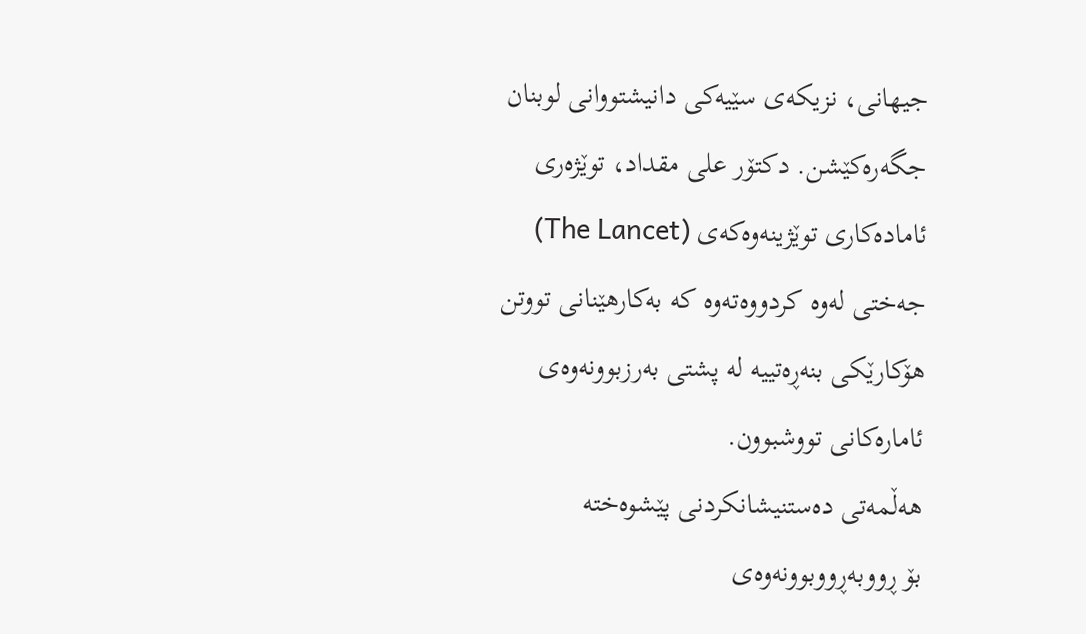جیهانی، نزیکەی سێیەکی دانیشتووانی لوبنان جگەرەکێشن. دکتۆر علی مقداد، توێژەری ئامادەکاری توێژینەوەکەی (The Lancet) جەختی لەوە کردووەتەوە کە بەکارهێنانی تووتن هۆکارێکی بنەڕەتییە لە پشتی بەرزبوونەوەی ئامارەکانی تووشبوون.
هەڵمەتی دەستنیشانکردنی پێشوەختە
بۆ ڕووبەڕووبوونەوەی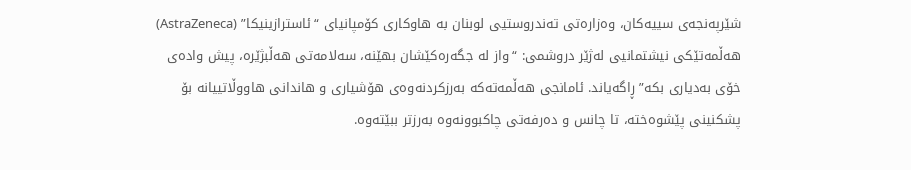شێرپەنجەی سییەکان، وەزارەتی تەندروستیی لوبنان بە هاوکاری کۆمپانیای “ئاسترازینیکا” (AstraZeneca) هەڵمەتێکی نیشتمانیی لەژێر دروشمی: “واز لە جگەرەکێشان بهێنە، سەلامەتی هەڵبژێرە، پیش وادەی خۆی بەدیاری بکه” ڕاگەیاند. ئامانجی هەڵمەتەکە بەرزکردنەوەی هۆشیاری و هاندانی هاووڵاتییانە بۆ پشکنینی پێشوەختە، تا چانس و دەرفەتی چاکبوونەوە بەرزتر ببێتەوە.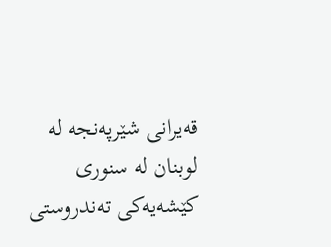قەیرانی شێرپەنجە لە لوبنان لە سنوری کێشەیەکی تەندروستی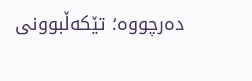دەرچووە؛ تێکەڵبوونی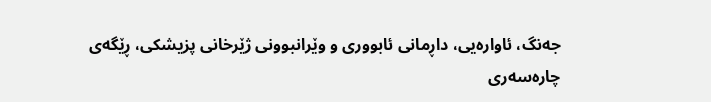جەنگ، ئاوارەیی، داڕمانی ئابووری و وێرانبوونی ژێرخانی پزیشکی، ڕێگەی چارەسەری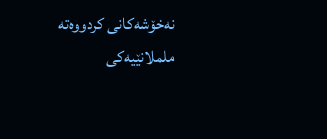نەخۆشەکانی کردووەتە ململانێیەکی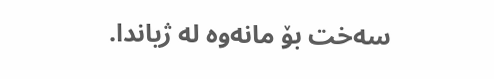سەخت بۆ مانەوە لە ژیاندا.